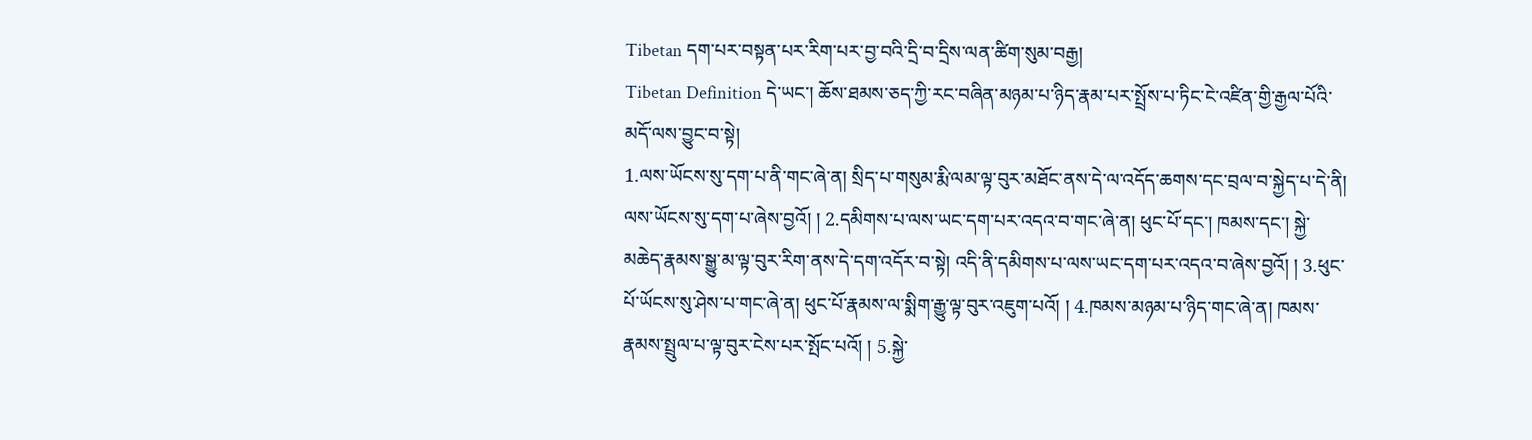Tibetan དག་པར་བསྟན་པར་རིག་པར་བྱ་བའི་དྲི་བ་དྲིས་ལན་ཚིག་སུམ་བརྒྱ།
Tibetan Definition དེ་ཡང་། ཆོས་ཐམས་ཅད་ཀྱི་རང་བཞིན་མཉམ་པ་ཉིད་རྣམ་པར་སྤྲོས་པ་ཏིང་ངེ་འཛིན་གྱི་རྒྱལ་པོའི་མདོ་ལས་བྱུང་བ་སྟེ།
1.ལས་ཡོངས་སུ་དག་པ་ནི་གང་ཞེ་ན། སྲིད་པ་གསུམ་རྨི་ལམ་ལྟ་བུར་མཐོང་ནས་དེ་ལ་འདོད་ཆགས་དང་བྲལ་བ་སྐྱེད་པ་དེ་ནི། ལས་ཡོངས་སུ་དག་པ་ཞེས་བྱའོ། ། 2.དམིགས་པ་ལས་ཡང་དག་པར་འདའ་བ་གང་ཞེ་ན། ཕུང་པོ་དང་། ཁམས་དང་། སྐྱེ་མཆེད་རྣམས་སྒྱུ་མ་ལྟ་བུར་རིག་ནས་དེ་དག་འདོར་བ་སྟེ། འདི་ནི་དམིགས་པ་ལས་ཡང་དག་པར་འདའ་བ་ཞེས་བྱའོ། ། 3.ཕུང་པོ་ཡོངས་སུ་ཤེས་པ་གང་ཞེ་ན། ཕུང་པོ་རྣམས་ལ་སྨིག་རྒྱུ་ལྟ་བུར་འཇུག་པའོ། ། 4.ཁམས་མཉམ་པ་ཉིད་གང་ཞེ་ན། ཁམས་རྣམས་སྤྲུལ་པ་ལྟ་བུར་ངེས་པར་སྤོང་པའོ། ། 5.སྐྱེ་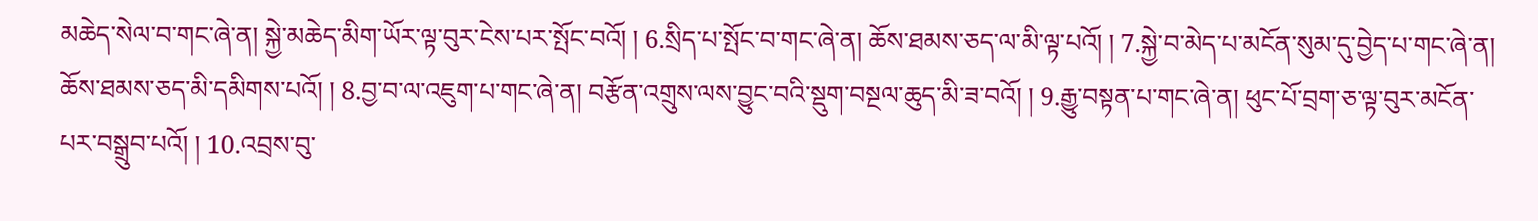མཆེད་སེལ་བ་གང་ཞེ་ན། སྐྱེ་མཆེད་མིག་ཡོར་ལྟ་བུར་ངེས་པར་སྤོང་བའོ། ། 6.སྲིད་པ་སྤོང་བ་གང་ཞེ་ན། ཆོས་ཐམས་ཅད་ལ་མི་ལྟ་པའོ། ། 7.སྐྱེ་བ་མེད་པ་མངོན་སུམ་དུ་བྱེད་པ་གང་ཞེ་ན། ཆོས་ཐམས་ཅད་མི་དམིགས་པའོ། ། 8.བྱ་བ་ལ་འཇུག་པ་གང་ཞེ་ན། བརྩོན་འགྲུས་ལས་བྱུང་བའི་སྡུག་བསྔལ་ཆུད་མི་ཟ་བའོ། ། 9.རྒྱུ་བསྟན་པ་གང་ཞེ་ན། ཕུང་པོ་བྲག་ཅ་ལྟ་བུར་མངོན་པར་བསྒྲུབ་པའོ། ། 10.འབྲས་བུ་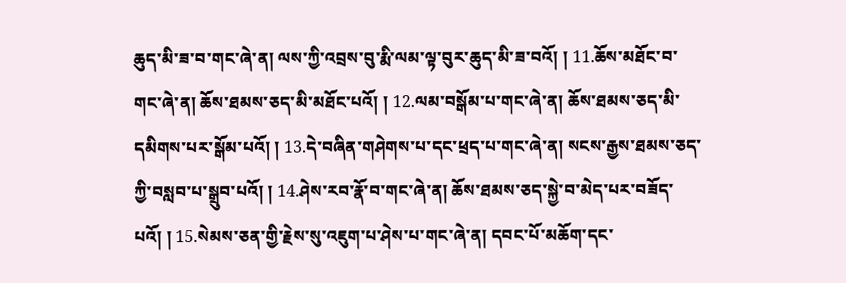ཆུད་མི་ཟ་བ་གང་ཞེ་ན། ལས་ཀྱི་འབྲས་བུ་རྨི་ལམ་ལྟ་བུར་ཆུད་མི་ཟ་བའོ། ། 11.ཆོས་མཐོང་བ་གང་ཞེ་ན། ཆོས་ཐམས་ཅད་མི་མཐོང་པའོ། ། 12.ལམ་བསྒོམ་པ་གང་ཞེ་ན། ཆོས་ཐམས་ཅད་མི་དམིགས་པར་སྒོམ་པའོ། ། 13.དེ་བཞིན་གཤེགས་པ་དང་ཕྲད་པ་གང་ཞེ་ན། སངས་རྒྱས་ཐམས་ཅད་ཀྱི་བསླབ་པ་སྒྲུབ་པའོ། ། 14.ཤེས་རབ་རྣོ་བ་གང་ཞེ་ན། ཆོས་ཐམས་ཅད་སྐྱེ་བ་མེད་པར་བཟོད་པའོ། ། 15.སེམས་ཅན་གྱི་རྗེས་སུ་འཇུག་པ་ཤེས་པ་གང་ཞེ་ན། དབང་པོ་མཆོག་དང་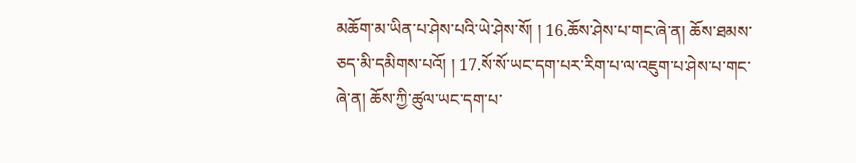མཆོག་མ་ཡིན་པ་ཤེས་པའི་ཡེ་ཤེས་སོ། ། 16.ཆོས་ཤེས་པ་གང་ཞེ་ན། ཆོས་ཐམས་ཅད་མི་དམིགས་པའོ། ། 17.སོ་སོ་ཡང་དག་པར་རིག་པ་ལ་འཇུག་པ་ཤེས་པ་གང་ཞེ་ན། ཆོས་ཀྱི་ཚུལ་ཡང་དག་པ་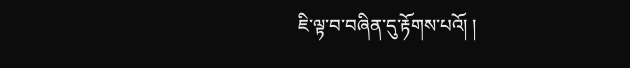ཇི་ལྟ་བ་བཞིན་དུ་རྟོགས་པའོ། །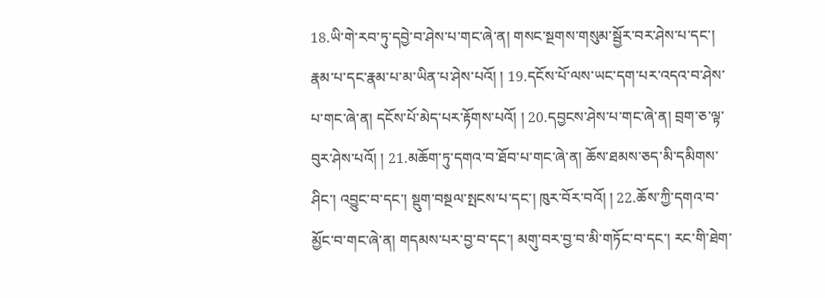18.ཡི་གེ་རབ་ཏུ་དབྱེ་བ་ཤེས་པ་གང་ཞེ་ན། གསང་སྔགས་གསུམ་སྦྱོར་བར་ཤེས་པ་དང་། རྣམ་པ་དང་རྣམ་པ་མ་ཡིན་པ་ཤེས་པའོ། ། 19.དངོས་པོ་ལས་ཡང་དག་པར་འདའ་བ་ཤེས་པ་གང་ཞེ་ན། དངོས་པོ་མེད་པར་རྟོགས་པའོ། ། 20.དབྱངས་ཤེས་པ་གང་ཞེ་ན། བྲག་ཅ་ལྟ་བུར་ཤེས་པའོ། ། 21.མཆོག་ཏུ་དགའ་བ་ཐོབ་པ་གང་ཞེ་ན། ཆོས་ཐམས་ཅད་མི་དམིགས་ཤིང་། འབྱུང་བ་དང་། སྡུག་བསྔལ་སྤངས་པ་དང་། ཁུར་བོར་བའོ། ། 22.ཆོས་ཀྱི་དགའ་བ་མྱོང་བ་གང་ཞེ་ན། གདམས་པར་བྱ་བ་དང་། མགུ་བར་བྱ་བ་མི་གཏོང་བ་དང་། རང་གི་ཐེག་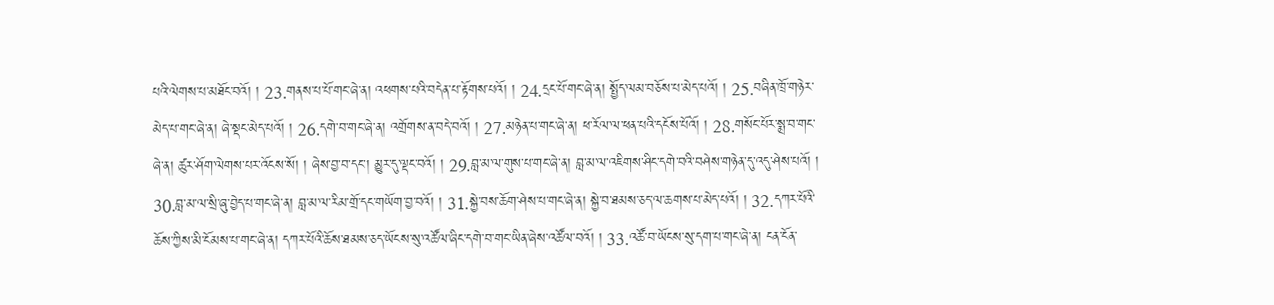པའི་ལེགས་པ་མཐོང་བའོ། ། 23.གནས་པ་པོ་གང་ཞེ་ན། འཕགས་པའི་བདེན་པ་རྟོགས་པའོ། ། 24.དྲང་པོ་གང་ཞེ་ན། སྤྱོད་ལམ་བཅོས་པ་མེད་པའོ། ། 25.བཞིན་ཁྲོ་གཉེར་མེད་པ་གང་ཞེ་ན། ཞེ་སྡང་མེད་པའོ། ། 26.དགེ་བ་གང་ཞེ་ན། འགྲོགས་ན་བདེ་བའོ། ། 27.མཉེན་པ་གང་ཞེ་ན། ཕ་རོལ་ལ་ཕན་པའི་དངོས་པོའོ། ། 28.གསོང་པོར་སྨྲ་བ་གང་ཞེ་ན། ཚུར་ཤོག་ལེགས་པར་འོངས་སོ། ། ཞེས་བྱ་བ་དང་། མྱུར་དུ་ལྡང་བའོ། ། 29.བླ་མ་ལ་གུས་པ་གང་ཞེ་ན། བླ་མ་ལ་འཇིགས་ཤིང་དགེ་བའི་བཤེས་གཉེན་དུ་འདུ་ཤེས་པའོ། ། 30.བླ་མ་ལ་སྲི་ཞུ་བྱེད་པ་གང་ཞེ་ན། བླ་མ་ལ་རིམ་གྲོ་དང་གཡོག་བྱ་བའོ། ། 31.སྐྱེ་བས་ཆོག་ཤེས་པ་གང་ཞེ་ན། སྐྱེ་བ་ཐམས་ཅད་ལ་ཆགས་པ་མེད་པའོ། ། 32.དཀར་པོའི་ཆོས་ཀྱིས་མི་ངོམས་པ་གང་ཞེ་ན། དཀར་པོའི་ཆོས་ཐམས་ཅད་ཡོངས་སུ་འཚོལ་ཞིང་དགེ་བ་གང་ཡིན་ཞེས་འཚོལ་བའོ། ། 33.འཚོ་བ་ཡོངས་སུ་དག་པ་གང་ཞེ་ན། ངན་ངོན་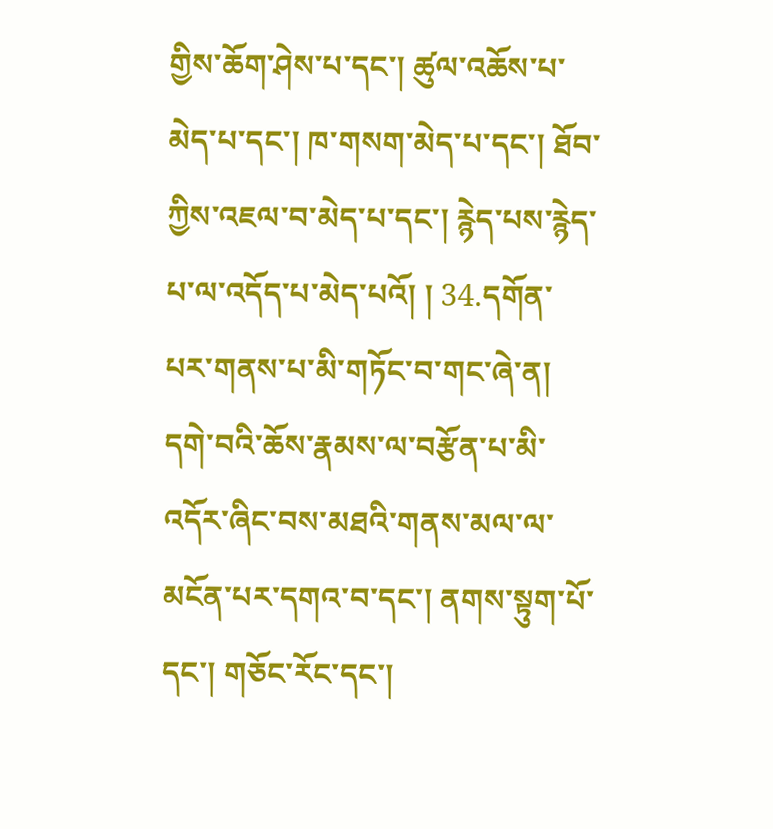གྱིས་ཆོག་ཤེས་པ་དང་། ཚུལ་འཆོས་པ་མེད་པ་དང་། ཁ་གསག་མེད་པ་དང་། ཐོབ་ཀྱིས་འཇལ་བ་མེད་པ་དང་། རྙེད་པས་རྙེད་པ་ལ་འདོད་པ་མེད་པའོ། ། 34.དགོན་པར་གནས་པ་མི་གཏོང་བ་གང་ཞེ་ན། དགེ་བའི་ཆོས་རྣམས་ལ་བརྩོན་པ་མི་འདོར་ཞིང་བས་མཐའི་གནས་མལ་ལ་མངོན་པར་དགའ་བ་དང་། ནགས་སྟུག་པོ་དང་། གཅོང་རོང་དང་།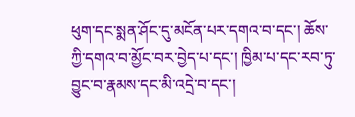ཕུག་དང་སྨན་ཤོང་དུ་མངོན་པར་དགའ་བ་དང་། ཆོས་ཀྱི་དགའ་བ་མྱོང་བར་བྱེད་པ་དང་། ཁྱིམ་པ་དང་རབ་ཏུ་བྱུང་བ་རྣམས་དང་མི་འདྲེ་བ་དང་།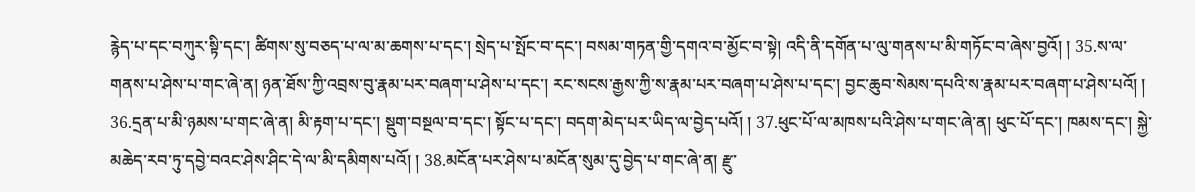རྙེད་པ་དང་བཀུར་སྟི་དང་། ཚིགས་སུ་བཅད་པ་ལ་མ་ཆགས་པ་དང་། སྲེད་པ་སྤོང་བ་དང་། བསམ་གཏན་གྱི་དགའ་བ་མྱོང་བ་སྟེ། འདི་ནི་དགོན་པ་ལུ་གནས་པ་མི་གཏོང་བ་ཞེས་བྱའོ། ། 35.ས་ལ་གནས་པ་ཤེས་པ་གང་ཞེ་ན། ཉན་ཐོས་ཀྱི་འབྲས་བུ་རྣམ་པར་བཞག་པ་ཤེས་པ་དང་། རང་སངས་རྒྱས་ཀྱི་ས་རྣམ་པར་བཞག་པ་ཤེས་པ་དང་། བྱང་ཆུབ་སེམས་དཔའི་ས་རྣམ་པར་བཞག་པ་ཤེས་པའོ། ། 36.དྲན་པ་མི་ཉམས་པ་གང་ཞེ་ན། མི་རྟག་པ་དང་། སྡུག་བསྔལ་བ་དང་། སྟོང་པ་དང་། བདག་མེད་པར་ཡིད་ལ་བྱེད་པའོ། ། 37.ཕུང་པོ་ལ་མཁས་པའི་ཤེས་པ་གང་ཞེ་ན། ཕུང་པོ་དང་། ཁམས་དང་། སྐྱེ་མཆེད་རབ་ཏུ་དབྱེ་བའང་ཤེས་ཤིང་དེ་ལ་མི་དམིགས་པའོ། ། 38.མངོན་པར་ཤེས་པ་མངོན་སུམ་དུ་བྱེད་པ་གང་ཞེ་ན། རྫུ་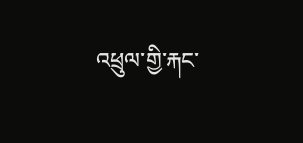འཕྲུལ་གྱི་རྐང་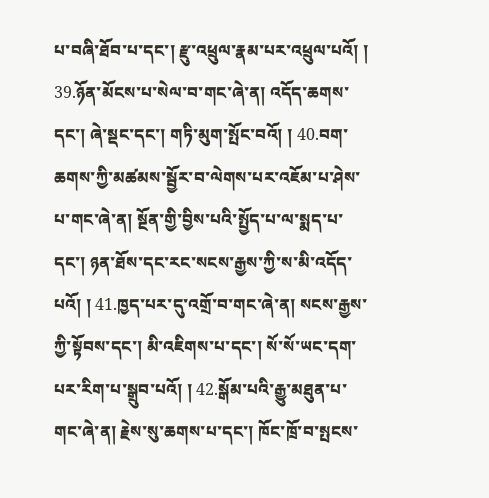པ་བཞི་ཐོབ་པ་དང་། རྫུ་འཕྲུལ་རྣམ་པར་འཕྲུལ་པའོ། ། 39.ཉོན་མོངས་པ་སེལ་བ་གང་ཞེ་ན། འདོད་ཆགས་དང་། ཞེ་སྡང་དང་། གཏི་མུག་སྤོང་བའོ། ། 40.བག་ཆགས་ཀྱི་མཚམས་སྦྱོར་བ་ལེགས་པར་འཇོམ་པ་ཤེས་པ་གང་ཞེ་ན། སྔོན་གྱི་བྱིས་པའི་སྤྱོད་པ་ལ་སྨད་པ་དང་། ཉན་ཐོས་དང་རང་སངས་རྒྱས་ཀྱི་ས་མི་འདོད་པའོ། ། 41.ཁྱད་པར་དུ་འགྲོ་བ་གང་ཞེ་ན། སངས་རྒྱས་ཀྱི་སྟོབས་དང་། མི་འཇིགས་པ་དང་། སོ་སོ་ཡང་དག་པར་རིག་པ་སྒྲུབ་པའོ། ། 42.སྒོམ་པའི་རྒྱུ་མཐུན་པ་གང་ཞེ་ན། རྗེས་སུ་ཆགས་པ་དང་། ཁོང་ཁྲོ་བ་སྤངས་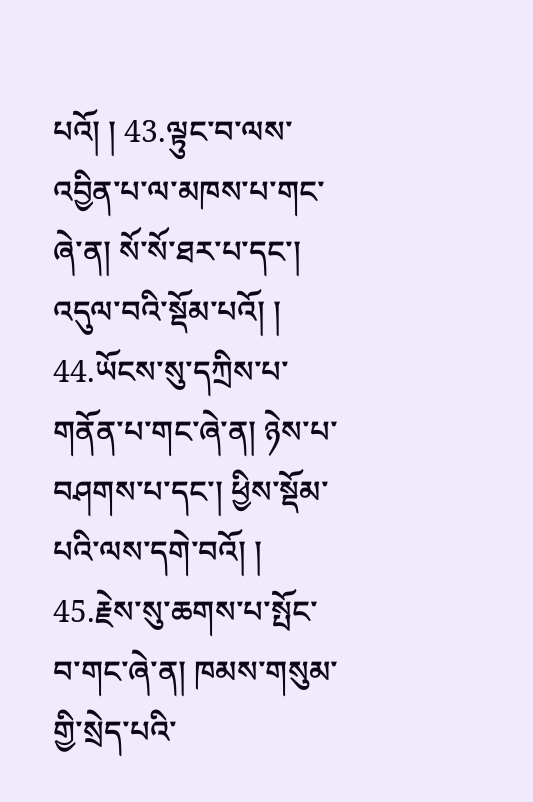པའོ། ། 43.ལྟུང་བ་ལས་འབྱིན་པ་ལ་མཁས་པ་གང་ཞེ་ན། སོ་སོ་ཐར་པ་དང་། འདུལ་བའི་སྡོམ་པའོ། ། 44.ཡོངས་སུ་དཀྲིས་པ་གནོན་པ་གང་ཞེ་ན། ཉེས་པ་བཤགས་པ་དང་། ཕྱིས་སྡོམ་པའི་ལས་དགེ་བའོ། ། 45.རྗེས་སུ་ཆགས་པ་སྤོང་བ་གང་ཞེ་ན། ཁམས་གསུམ་གྱི་སྲེད་པའི་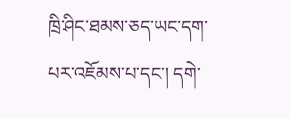ཁྲི་ཤིང་ཐམས་ཅད་ཡང་དག་པར་འཇོམས་པ་དང་། དགེ་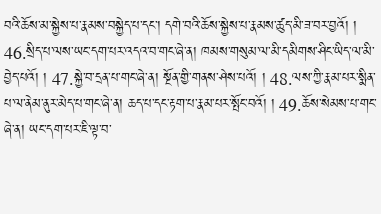བའི་ཆོས་མ་སྐྱེས་པ་རྣམས་བསྐྱེད་པ་དང་། དགེ་བའི་ཆོས་སྐྱེས་པ་རྣམས་ཚུད་མི་ཟ་བར་བྱའོ། ། 46.སྲིད་པ་ལས་ཡང་དག་པར་འདའ་བ་གང་ཞེ་ན། ཁམས་གསུམ་ལ་མི་དམིགས་ཤིང་ཡིད་ལ་མི་བྱེད་པའོ། ། 47.སྐྱེ་བ་དྲན་པ་གང་ཞེ་ན། སྔོན་གྱི་གནས་ཤེས་པའོ། ། 48.ལས་ཀྱི་རྣམ་པར་སྨིན་པ་ལ་ནེམ་ནུར་མེད་པ་གང་ཞེ་ན། ཆད་པ་དང་རྟག་པ་རྣམ་པར་སྤོང་བའོ། ། 49.ཆོས་སེམས་པ་གང་ཞེ་ན། ཡང་དག་པར་ཇི་ལྟ་བ་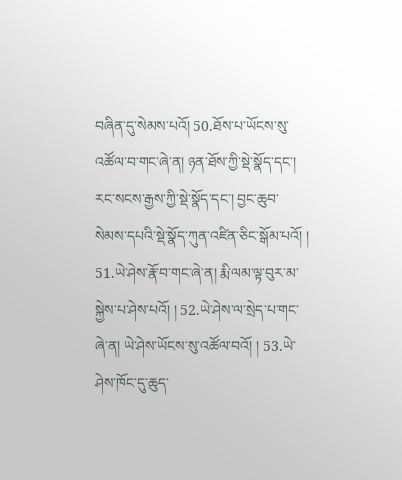བཞིན་དུ་སེམས་པའོ། 50.ཐོས་པ་ཡོངས་སུ་འཚོལ་བ་གང་ཞེ་ན། ཉན་ཐོས་ཀྱི་སྡེ་སྣོད་དང་། རང་སངས་རྒྱས་ཀྱི་སྡེ་སྣོད་དང་། བྱང་ཆུབ་སེམས་དཔའི་སྡེ་སྣོད་ཀུན་འཛིན་ཅིང་སྒོམ་པའོ། ། 51.ཡེ་ཤེས་རྣོ་བ་གང་ཞེ་ན། རྨི་ལམ་ལྟ་བུར་མ་སྐྱེས་པ་ཤེས་པའོ། ། 52.ཡེ་ཤེས་ལ་སྲེད་པ་གང་ཞེ་ན། ཡེ་ཤེས་ཡོངས་སུ་འཚོལ་བའོ། ། 53.ཡེ་ཤེས་ཁོང་དུ་ཆུད་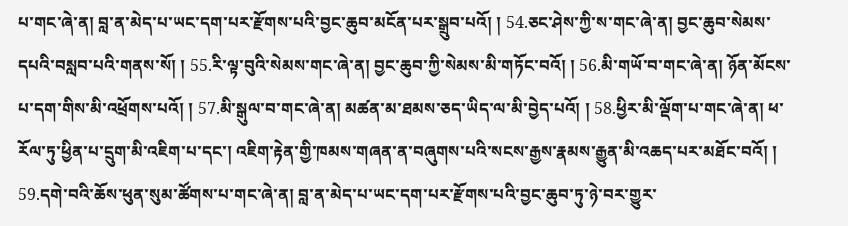པ་གང་ཞེ་ན། བླ་ན་མེད་པ་ཡང་དག་པར་རྫོགས་པའི་བྱང་ཆུབ་མངོན་པར་སྒྲུབ་པའོ། ། 54.ཅང་ཤེས་ཀྱི་ས་གང་ཞེ་ན། བྱང་ཆུབ་སེམས་དཔའི་བསླབ་པའི་གནས་སོ། ། 55.རི་ལྟ་བུའི་སེམས་གང་ཞེ་ན། བྱང་ཆུབ་ཀྱི་སེམས་མི་གཏོང་བའོ། ། 56.མི་གཡོ་བ་གང་ཞེ་ན། ཉོན་མོངས་པ་དག་གིས་མི་འཕྲོགས་པའོ། ། 57.མི་སྒུལ་བ་གང་ཞེ་ན། མཚན་མ་ཐམས་ཅད་ཡིད་ལ་མི་བྱེད་པའོ། ། 58.ཕྱིར་མི་ལྡོག་པ་གང་ཞེ་ན། ཕ་རོལ་ཏུ་ཕྱིན་པ་དྲུག་མི་འཇིག་པ་དང་། འཇིག་རྟེན་གྱི་ཁམས་གཞན་ན་བཞུགས་པའི་སངས་རྒྱས་རྣམས་རྒྱུན་མི་འཆད་པར་མཐོང་བའོ། ། 59.དགེ་བའི་ཆོས་ཕུན་སུམ་ཚོགས་པ་གང་ཞེ་ན། བླ་ན་མེད་པ་ཡང་དག་པར་རྫོགས་པའི་བྱང་ཆུབ་ཏུ་ཉེ་བར་གྱུར་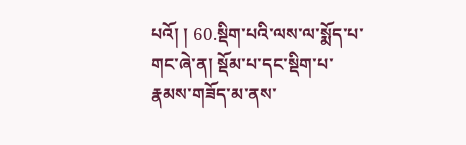པའོ། ། 60.སྡིག་པའི་ལས་ལ་སྨོད་པ་གང་ཞེ་ན། སྡོམ་པ་དང་སྡིག་པ་རྣམས་གཟོད་མ་ནས་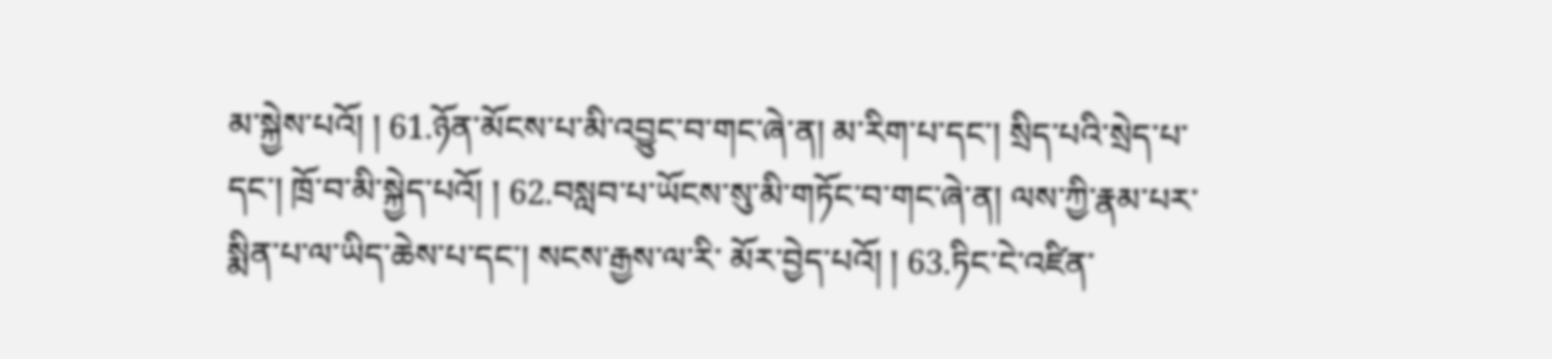མ་སྐྱེས་པའོ། ། 61.ཉོན་མོངས་པ་མི་འབྱུང་བ་གང་ཞེ་ན། མ་རིག་པ་དང་། སྲིད་པའི་སྲེད་པ་དང་། ཁྲོ་བ་མི་སྐྱེད་པའོ། ། 62.བསླབ་པ་ཡོངས་སུ་མི་གཏོང་བ་གང་ཞེ་ན། ལས་ཀྱི་རྣམ་པར་སྨིན་པ་ལ་ཡིད་ཆེས་པ་དང་། སངས་རྒྱས་ལ་རི་ མོར་བྱེད་པའོ། ། 63.ཏིང་ངེ་འཛིན་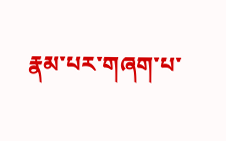རྣམ་པར་གཞག་པ་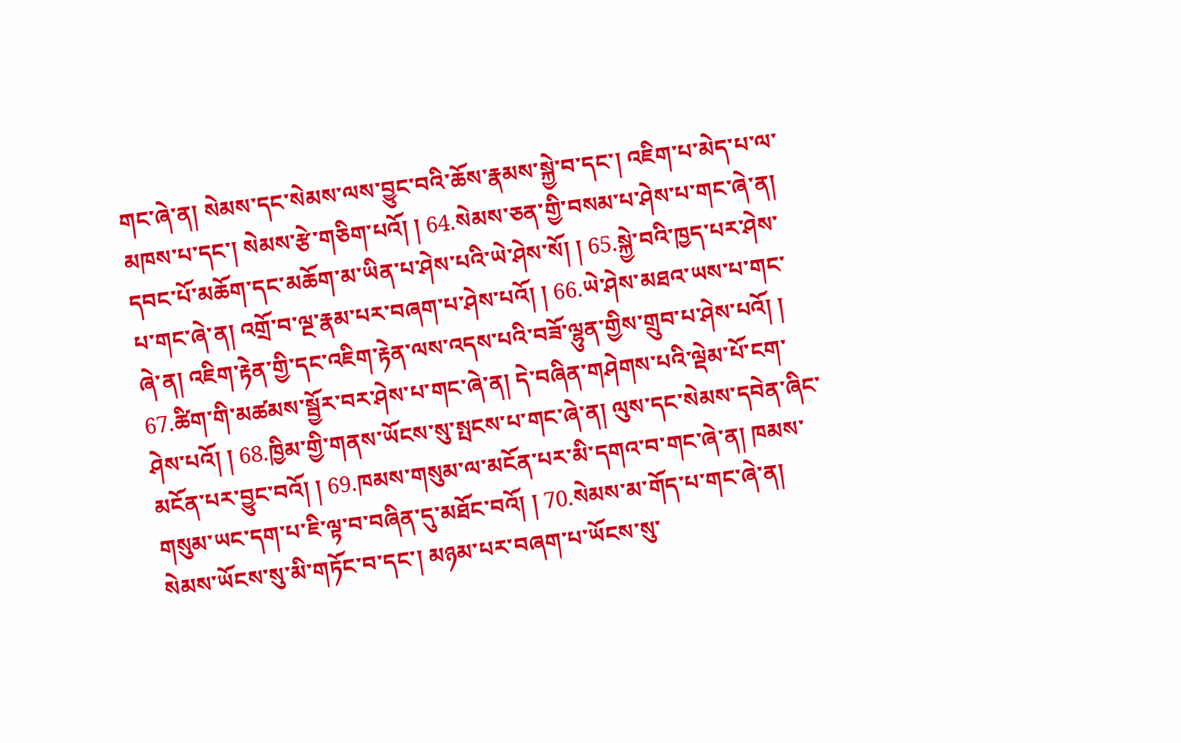གང་ཞེ་ན། སེམས་དང་སེམས་ལས་བྱུང་བའི་ཆོས་རྣམས་སྐྱེ་བ་དང་། འཇིག་པ་མེད་པ་ལ་མཁས་པ་དང་། སེམས་རྩེ་གཅིག་པའོ། ། 64.སེམས་ཅན་གྱི་བསམ་པ་ཤེས་པ་གང་ཞེ་ན། དབང་པོ་མཆོག་དང་མཆོག་མ་ཡིན་པ་ཤེས་པའི་ཡེ་ཤེས་སོ། ། 65.སྐྱེ་བའི་ཁྱད་པར་ཤེས་པ་གང་ཞེ་ན། འགྲོ་བ་ལྔ་རྣམ་པར་བཞག་པ་ཤེས་པའོ། ། 66.ཡེ་ཤེས་མཐའ་ཡས་པ་གང་ཞེ་ན། འཇིག་རྟེན་གྱི་དང་འཇིག་རྟེན་ལས་འདས་པའི་བཟོ་ལྷུན་གྱིས་གྲུབ་པ་ཤེས་པའོ། ། 67.ཚིག་གི་མཚམས་སྦྱོར་བར་ཤེས་པ་གང་ཞེ་ན། དེ་བཞིན་གཤེགས་པའི་ལྡེམ་པོ་ངག་ཤེས་པའོ། ། 68.ཁྱིམ་གྱི་གནས་ཡོངས་སུ་སྤངས་པ་གང་ཞེ་ན། ལུས་དང་སེམས་དབེན་ཞིང་མངོན་པར་བྱུང་བའོ། ། 69.ཁམས་གསུམ་ལ་མངོན་པར་མི་དགའ་བ་གང་ཞེ་ན། ཁམས་གསུམ་ཡང་དག་པ་ཇི་ལྟ་བ་བཞིན་དུ་མཐོང་བའོ། ། 70.སེམས་མ་གོད་པ་གང་ཞེ་ན། སེམས་ཡོངས་སུ་མི་གཏོང་བ་དང་། མཉམ་པར་བཞག་པ་ཡོངས་སུ་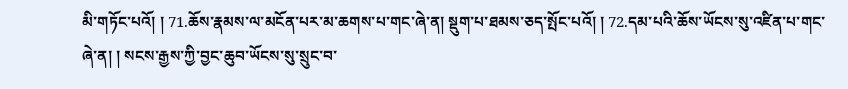མི་གཏོང་པའོ། ། 71.ཆོས་རྣམས་ལ་མངོན་པར་མ་ཆགས་པ་གང་ཞེ་ན། སྡུག་པ་ཐམས་ཅད་སྤོང་པའོ། ། 72.དམ་པའི་ཆོས་ཡོངས་སུ་འཛིན་པ་གང་ཞེ་ན། ། སངས་རྒྱས་ཀྱི་བྱང་ཆུབ་ཡོངས་སུ་སྲུང་བ་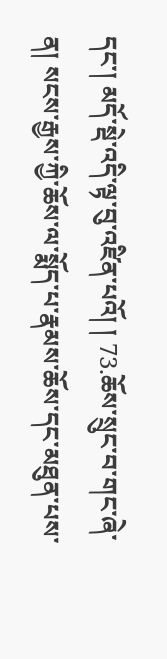དང་། མདོ་སྡེ་འདི་ལྟ་བུ་འཛིན་པའོ། ། 73.ཆོས་སྲུང་བ་གང་ཞེ་ན། སངས་རྒྱས་ཀྱི་ཆོས་ལ་སྨོད་པ་རྣམས་ཆོས་དང་མཐུན་པས་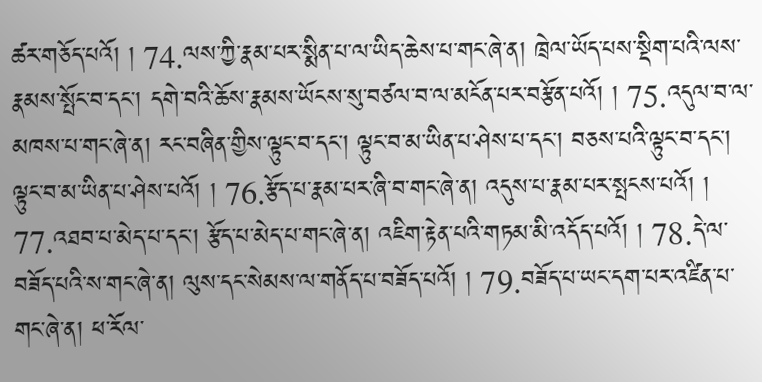ཚར་གཅོད་པའོ། ། 74.ལས་ཀྱི་རྣམ་པར་སྨིན་པ་ལ་ཡིད་ཆེས་པ་གང་ཞེ་ན། ཁྲེལ་ཡོད་པས་སྡིག་པའི་ལས་རྣམས་སྤོང་བ་དང་། དགེ་བའི་ཆོས་རྣམས་ཡོངས་སུ་བཙལ་བ་ལ་མངོན་པར་བརྩོན་པའོ། ། 75.འདུལ་བ་ལ་མཁས་པ་གང་ཞེ་ན། རང་བཞིན་གྱིས་ལྟུང་བ་དང་། ལྟུང་བ་མ་ཡིན་པ་ཤེས་པ་དང་། བཅས་པའི་ལྟུང་བ་དང་། ལྟུང་བ་མ་ཡིན་པ་ཤེས་པའོ། ། 76.རྩོད་པ་རྣམ་པར་ཞི་བ་གང་ཞེ་ན། འདུས་པ་རྣམ་པར་སྤངས་པའོ། ། 77.འཐབ་པ་མེད་པ་དང་། རྩོད་པ་མེད་པ་གང་ཞེ་ན། འཇིག་རྟེན་པའི་གཏམ་མི་འདོད་པའོ། ། 78.དེ་ལ་བཟོད་པའི་ས་གང་ཞེ་ན། ལུས་དང་སེམས་ལ་གནོད་པ་བཟོད་པའོ། ། 79.བཟོད་པ་ཡང་དག་པར་འཛིན་པ་གང་ཞེ་ན། ཕ་རོལ་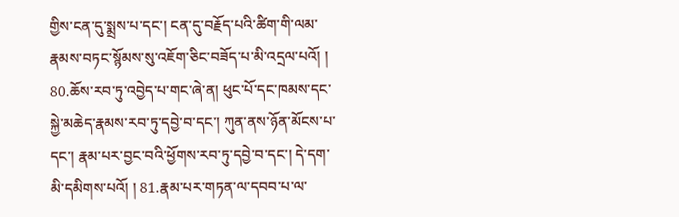གྱིས་ངན་དུ་སྨྲས་པ་དང་། ངན་དུ་བརྗོད་པའི་ཚིག་གི་ལམ་རྣམས་བཏང་སྙོམས་སུ་འཇོག་ཅིང་བཟོད་པ་མི་འདྲལ་པའོ། ། 80.ཆོས་རབ་ཏུ་འབྱེད་པ་གང་ཞེ་ན། ཕུང་པོ་དང་ཁམས་དང་སྐྱེ་མཆེད་རྣམས་རབ་ཏུ་དབྱེ་བ་དང་། ཀུན་ནས་ཉོན་མོངས་པ་དང་། རྣམ་པར་བྱང་བའི་ཕྱོགས་རབ་ཏུ་དབྱེ་བ་དང་། དེ་དག་མི་དམིགས་པའོ། ། 81.རྣམ་པར་གཏན་ལ་དབབ་པ་ལ་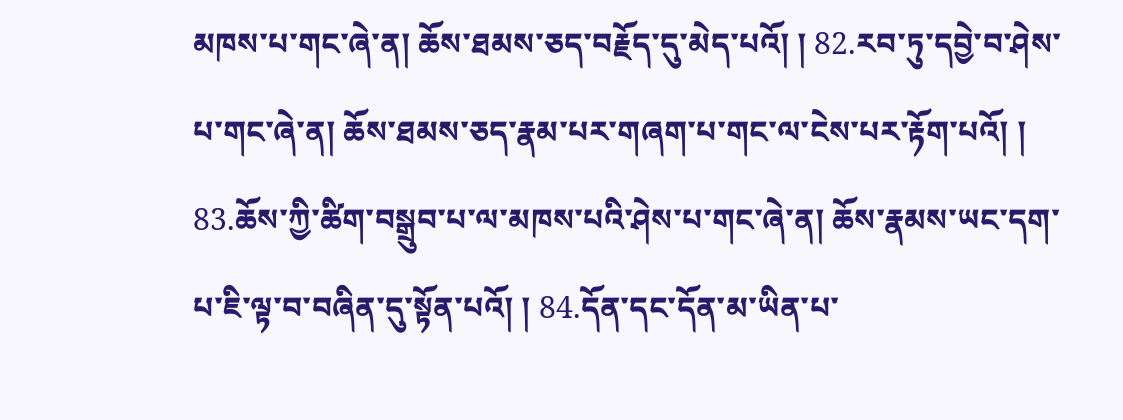མཁས་པ་གང་ཞེ་ན། ཆོས་ཐམས་ཅད་བརྗོད་དུ་མེད་པའོ། ། 82.རབ་ཏུ་དབྱེ་བ་ཤེས་པ་གང་ཞེ་ན། ཆོས་ཐམས་ཅད་རྣམ་པར་གཞག་པ་གང་ལ་ངེས་པར་རྟོག་པའོ། ། 83.ཆོས་ཀྱི་ཚིག་བསྒྲུབ་པ་ལ་མཁས་པའི་ཤེས་པ་གང་ཞེ་ན། ཆོས་རྣམས་ཡང་དག་པ་ཇི་ལྟ་བ་བཞིན་དུ་སྟོན་པའོ། ། 84.དོན་དང་དོན་མ་ཡིན་པ་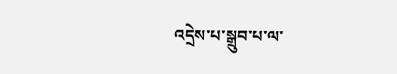འདྲེས་པ་སྒྲུབ་པ་ལ་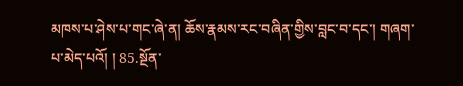མཁས་པ་ཤེས་པ་གང་ཞེ་ན། ཆོས་རྣམས་རང་བཞིན་གྱིས་བླང་བ་དང་། གཞག་པ་མེད་པའོ། ། 85.སྔོན་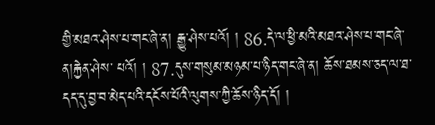གྱི་མཐའ་ཤེས་པ་གང་ཞེ་ན། རྒྱུ་ཤེས་པའོ། ། 86.དེ་ལ་ཕྱི་མའི་མཐའ་ཤེས་པ་གང་ཞེ་ན།རྐྱེན་ཤེས་ པའོ། ། 87.དུས་གསུམ་མཉམ་པ་ཉིད་གང་ཞེ་ན། ཆོས་ཐམས་ཅད་ལ་ཐ་དད་དུ་བྱ་བ་མེད་པའི་དངོས་པོའི་ལུགས་ཀྱི་ཆོས་ཉིད་དོ། །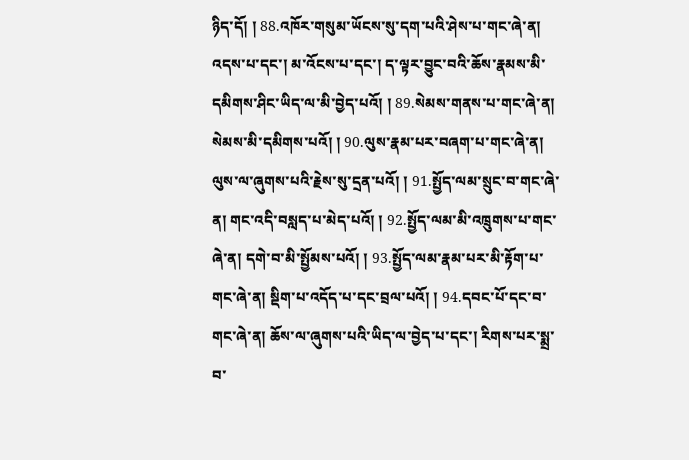ཉིད་དོ། ། 88.འཁོར་གསུམ་ཡོངས་སུ་དག་པའི་ཤེས་པ་གང་ཞེ་ན། འདས་པ་དང་། མ་འོངས་པ་དང་། ད་ལྟར་བྱུང་བའི་ཆོས་རྣམས་མི་དམིགས་ཤིང་ཡིད་ལ་མི་བྱེད་པའོ། ། 89.སེམས་གནས་པ་གང་ཞེ་ན། སེམས་མི་དམིགས་པའོ། ། 90.ལུས་རྣམ་པར་བཞག་པ་གང་ཞེ་ན། ལུས་ལ་ཞུགས་པའི་རྗེས་སུ་དྲན་པའོ། ། 91.སྤྱོད་ལམ་སྲུང་བ་གང་ཞེ་ན། གང་འདི་བསླད་པ་མེད་པའོ། ། 92.སྤྱོད་ལམ་མི་འཁྲུགས་པ་གང་ཞེ་ན། དགེ་བ་མི་སྤྱོམས་པའོ། ། 93.སྤྱོད་ལམ་རྣམ་པར་མི་རྟོག་པ་གང་ཞེ་ན། སྡིག་པ་འདོད་པ་དང་བྲལ་པའོ། ། 94.དབང་པོ་དང་བ་གང་ཞེ་ན། ཆོས་ལ་ཞུགས་པའི་ཡིད་ལ་བྱེད་པ་དང་། རིགས་པར་སྨྲ་བ་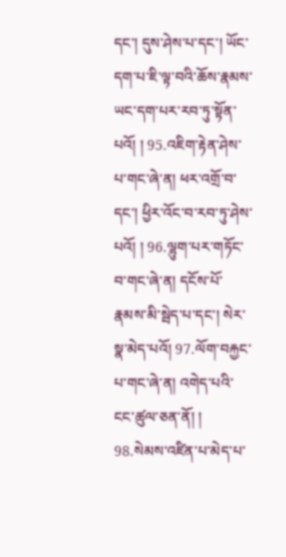དང་། དུས་ཤེས་པ་དང་། ཡོང་དག་པ་ཇི་ལྟ་བའི་ཆོས་རྣམས་ཡང་དག་པར་རབ་ཏུ་སྟོན་པའོ། ། 95.འཇིག་རྟེན་ཤེས་པ་གང་ཞེ་ན། ཕར་འགྲོ་བ་དང་། ཕྱིར་འོང་བ་རབ་ཏུ་ཤེས་པའོ། ། 96.ལྷུག་པར་གཏོང་བ་གང་ཞེ་ན། དངོས་པོ་རྣམས་མི་སྦེད་པ་དང་། སེར་སྣ་མེད་པའོ། 97.ལོག་བརྐྱང་པ་གང་ཞེ་ན། འགེད་པའི་ངང་ཚུལ་ཅན་ནོ། ། 98.སེམས་འཛིན་པ་མེད་པ་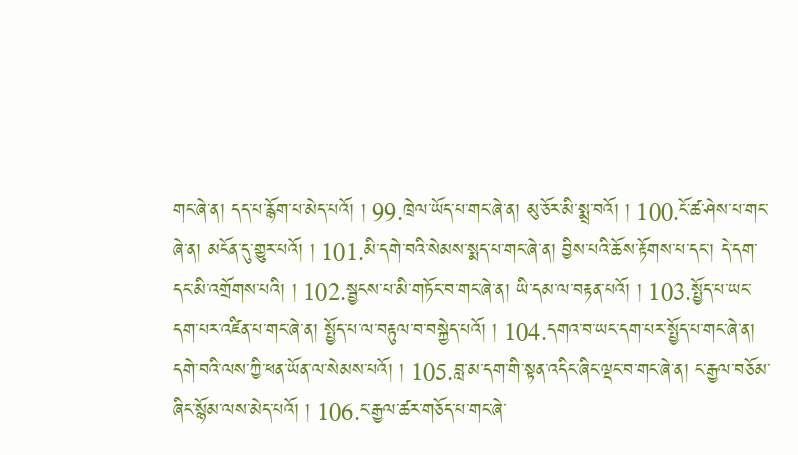གང་ཞེ་ན། དད་པ་རྙོག་པ་མེད་པའོ། ། 99.ཁྲེལ་ཡོད་པ་གང་ཞེ་ན། མུ་ཅོར་མི་སྨྲ་བའོ། ། 100.ངོ་ཚ་ཤེས་པ་གང་ཞེ་ན། མངོན་དུ་གྱུར་པའོ། ། 101.མི་དགེ་བའི་སེམས་སྨད་པ་གང་ཞེ་ན། བྱིས་པའི་ཆོས་རྟོགས་པ་དང་། དེ་དག་དང་མི་འགྲོགས་པའི། ། 102.སྦྱངས་པ་མི་གཏོང་བ་གང་ཞེ་ན། ཡི་དམ་ལ་བརྟན་པའོ། ། 103.སྤྱོད་པ་ཡང་དག་པར་འཛིན་པ་གང་ཞེ་ན། སྤྱོད་པ་ལ་བརྟུལ་བ་བསྐྱེད་པའོ། ། 104.དགའ་བ་ཡང་དག་པར་སྤྱོད་པ་གང་ཞེ་ན། དགེ་བའི་ལས་ཀྱི་ཕན་ཡོན་ལ་སེམས་པའོ། ། 105.བླ་མ་དག་གི་སྟན་འདིང་ཞིང་ལྡང་བ་གང་ཞེ་ན། ང་རྒྱལ་བཅོམ་ཞིང་སྙོམ་ལས་མེད་པའོ། ། 106.ང་རྒྱལ་ཚར་གཅོད་པ་གང་ཞེ་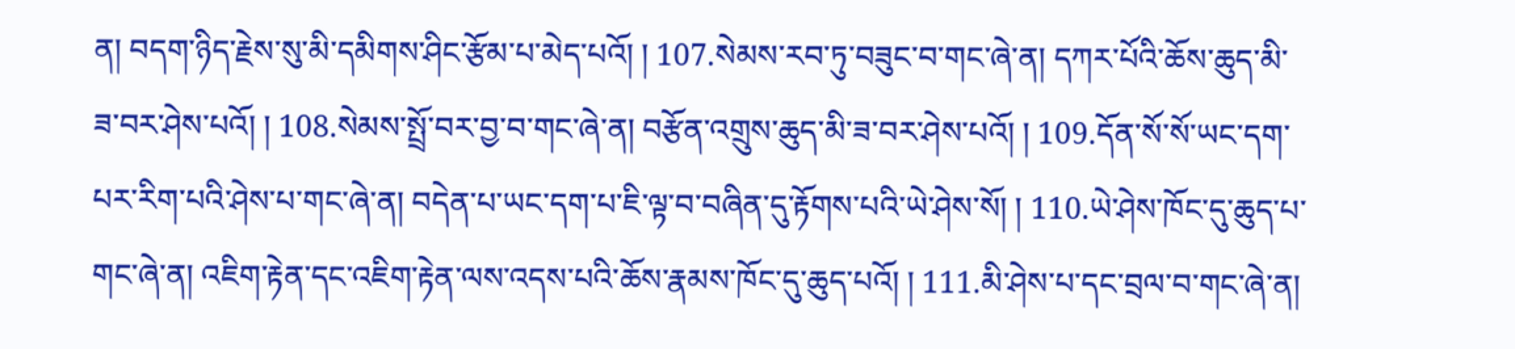ན། བདག་ཉིད་རྗེས་སུ་མི་དམིགས་ཤིང་རྩོམ་པ་མེད་པའོ། ། 107.སེམས་རབ་ཏུ་བཟུང་བ་གང་ཞེ་ན། དཀར་པོའི་ཆོས་ཆུད་མི་ཟ་བར་ཤེས་པའོ། ། 108.སེམས་སྤྲོ་བར་བྱ་བ་གང་ཞེ་ན། བརྩོན་འགྲུས་ཆུད་མི་ཟ་བར་ཤེས་པའོ། ། 109.དོན་སོ་སོ་ཡང་དག་པར་རིག་པའི་ཤེས་པ་གང་ཞེ་ན། བདེན་པ་ཡང་དག་པ་ཇི་ལྟ་བ་བཞིན་དུ་རྟོགས་པའི་ཡེ་ཤེས་སོ། ། 110.ཡེ་ཤེས་ཁོང་དུ་ཆུད་པ་གང་ཞེ་ན། འཇིག་རྟེན་དང་འཇིག་རྟེན་ལས་འདས་པའི་ཆོས་རྣམས་ཁོང་དུ་ཆུད་པའོ། ། 111.མི་ཤེས་པ་དང་བྲལ་བ་གང་ཞེ་ན།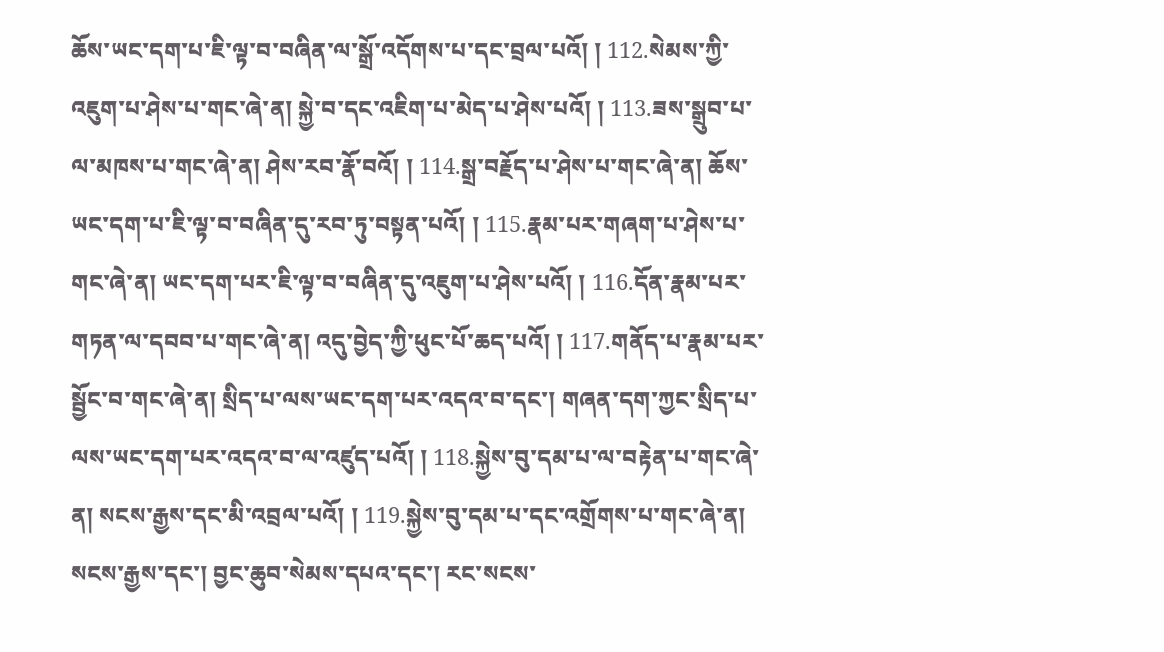ཆོས་ཡང་དག་པ་ཇི་ལྟ་བ་བཞིན་ལ་སྒྲོ་འདོགས་པ་དང་བྲལ་པའོ། ། 112.སེམས་ཀྱི་འཇུག་པ་ཤེས་པ་གང་ཞེ་ན། སྐྱེ་བ་དང་འཇིག་པ་མེད་པ་ཤེས་པའོ། ། 113.ཟས་སྒྲུབ་པ་ལ་མཁས་པ་གང་ཞེ་ན། ཤེས་རབ་རྣོ་བའོ། ། 114.སྒྲ་བརྗོད་པ་ཤེས་པ་གང་ཞེ་ན། ཆོས་ཡང་དག་པ་ཇི་ལྟ་བ་བཞིན་དུ་རབ་ཏུ་བསྟན་པའོ། ། 115.རྣམ་པར་གཞག་པ་ཤེས་པ་གང་ཞེ་ན། ཡང་དག་པར་ཇི་ལྟ་བ་བཞིན་དུ་འཇུག་པ་ཤེས་པའོ། ། 116.དོན་རྣམ་པར་གཏན་ལ་དབབ་པ་གང་ཞེ་ན། འདུ་བྱེད་ཀྱི་ཕུང་པོ་ཆད་པའོ། ། 117.གནོད་པ་རྣམ་པར་སྦྱོང་བ་གང་ཞེ་ན། སྲིད་པ་ལས་ཡང་དག་པར་འདའ་བ་དང་། གཞན་དག་ཀྱང་སྲིད་པ་ལས་ཡང་དག་པར་འདའ་བ་ལ་འཛུད་པའོ། ། 118.སྐྱེས་བུ་དམ་པ་ལ་བརྟེན་པ་གང་ཞེ་ན། སངས་རྒྱས་དང་མི་འབྲལ་པའོ། ། 119.སྐྱེས་བུ་དམ་པ་དང་འགྲོགས་པ་གང་ཞེ་ན། སངས་རྒྱས་དང་། བྱང་ཆུབ་སེམས་དཔའ་དང་། རང་སངས་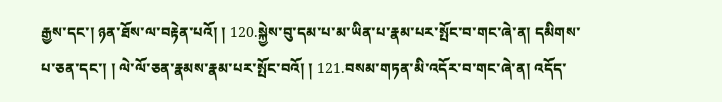རྒྱས་དང་། ཉན་ཐོས་ལ་བརྟེན་པའོ། ། 120.སྐྱེས་བུ་དམ་པ་མ་ཡིན་པ་རྣམ་པར་སྤོང་བ་གང་ཞེ་ན། དམིགས་པ་ཅན་དང་། ། ལེ་ལོ་ཅན་རྣམས་རྣམ་པར་སྤོང་བའོ། ། 121.བསམ་གཏན་མི་འདོར་བ་གང་ཞེ་ན། འདོད་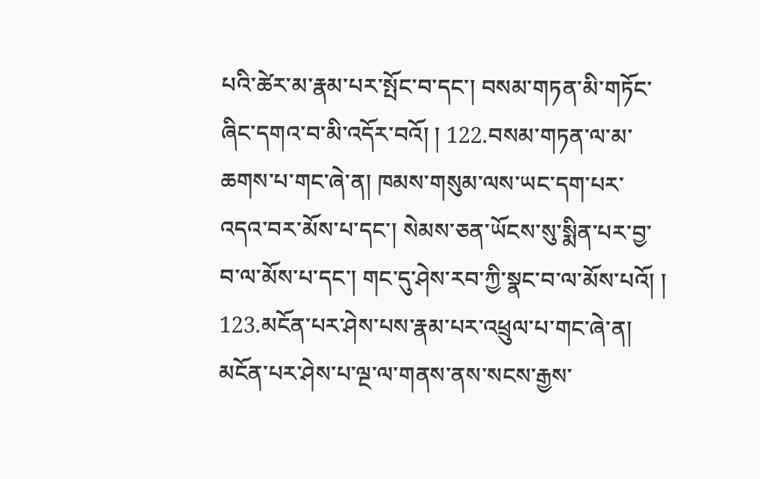པའི་ཚེར་མ་རྣམ་པར་སྤོང་བ་དང་། བསམ་གཏན་མི་གཏོང་ཞིང་དགའ་བ་མི་འདོར་བའོ། ། 122.བསམ་གཏན་ལ་མ་ཆགས་པ་གང་ཞེ་ན། ཁམས་གསུམ་ལས་ཡང་དག་པར་འདའ་བར་མོས་པ་དང་། སེམས་ཅན་ཡོངས་སུ་སྨིན་པར་བྱ་བ་ལ་མོས་པ་དང་། གང་དུ་ཤེས་རབ་ཀྱི་སྣང་བ་ལ་མོས་པའོ། ། 123.མངོན་པར་ཤེས་པས་རྣམ་པར་འཕྲུལ་པ་གང་ཞེ་ན། མངོན་པར་ཤེས་པ་ལྔ་ལ་གནས་ནས་སངས་རྒྱས་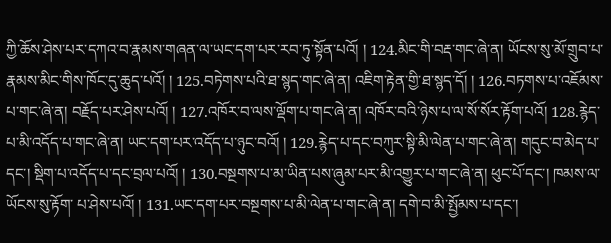ཀྱི་ཆོས་ཤེས་པར་དཀའ་བ་རྣམས་གཞན་ལ་ཡང་དག་པར་རབ་ཏུ་སྟོན་པའོ། ། 124.མིང་གི་བརྡ་གང་ཞེ་ན། ཡོངས་སུ་མོ་གྲུབ་པ་རྣམས་མིང་གིས་ཁོང་དུ་ཆུད་པའོ། ། 125.བཏེགས་པའི་ཐ་སྙད་གང་ཞེ་ན། འཇིག་རྟེན་གྱི་ཐ་སྙད་དོ། ། 126.བཏགས་པ་འཇོམས་པ་གང་ཞེ་ན། བརྗོད་པར་ཤེས་པའོ། ། 127.འཁོར་བ་ལས་ལྡོག་པ་གང་ཞེ་ན། འཁོར་བའི་ཉེས་པ་ལ་སོ་སོར་རྟོག་པའོ། 128.རྙེད་པ་མི་འདོད་པ་གང་ཞེ་ན། ཡང་དག་པར་འདོད་པ་ཉུང་བའོ། ། 129.རྙེད་པ་དང་བཀུར་སྟི་མི་ལེན་པ་གང་ཞེ་ན། གདུང་བ་མེད་པ་དང་། སྡིག་པ་འདོད་པ་དང་བྲལ་པའོ། ། 130.བསྔགས་པ་མ་ཡིན་པས་ཞུམ་པར་མི་འགྱུར་པ་གང་ཞེ་ན། ཕུང་པོ་དང་། ཁམས་ལ་ཡོངས་སུ་རྟོག་ པ་ཤེས་པའོ། ། 131.ཡང་དག་པར་བསྔགས་པ་མི་ལེན་པ་གང་ཞེ་ན། དགེ་བ་མི་སྤྱོམས་པ་དང་།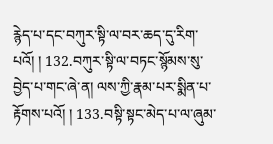རྙེད་པ་དང་བཀུར་སྟི་ལ་བར་ཆད་དུ་རིག་པའོ། ། 132.བཀུར་སྟི་ལ་བཏང་སྙོམས་སུ་བྱེད་པ་གང་ཞེ་ན། ལས་ཀྱི་རྣམ་པར་སྨིན་པ་རྟོགས་པའོ། ། 133.བསྟི་སྟང་མེད་པ་ལ་ཞུམ་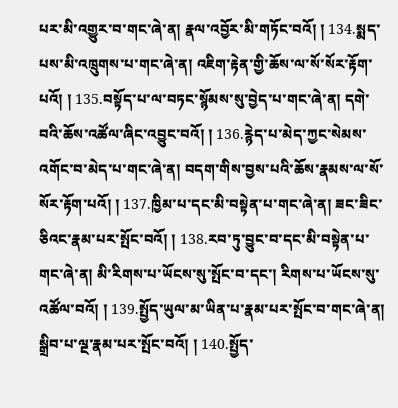པར་མི་འགྱུར་བ་གང་ཞེ་ན། རྣལ་འབྱོར་མི་གཏོང་བའོ། ། 134.སྨད་པས་མི་འཁྲུགས་པ་གང་ཞེ་ན། འཇིག་རྟེན་གྱི་ཆོས་ལ་སོ་སོར་རྟོག་པའོ། ། 135.བསྟོད་པ་ལ་བཏང་སྙོམས་སུ་བྱེད་པ་གང་ཞེ་ན། དགེ་བའི་ཆོས་འཚོལ་ཞིང་འབྱུང་བའོ། ། 136.རྙེད་པ་མེད་ཀྱང་སེམས་འགོང་བ་མེད་པ་གང་ཞེ་ན། བདག་གིས་བྱས་པའི་ཆོས་རྣམས་ལ་སོ་སོར་རྟོག་པའོ། ། 137.ཁྱིམ་པ་དང་མི་བསྟེན་པ་གང་ཞེ་ན། ཟང་ཟིང་ཅིའང་རྣམ་པར་སྤོང་བའོ། ། 138.རབ་ཏུ་བྱུང་བ་དང་མི་བསྟེན་པ་གང་ཞེ་ན། མི་རིགས་པ་ཡོངས་སུ་སྤོང་བ་དང་། རིགས་པ་ཡོངས་སུ་འཚོལ་བའོ། ། 139.སྤྱོད་ཡུལ་མ་ཡིན་པ་རྣམ་པར་སྤོང་བ་གང་ཞེ་ན། སྒྲིབ་པ་ལྔ་རྣམ་པར་སྤོང་བའོ། ། 140.སྤྱོད་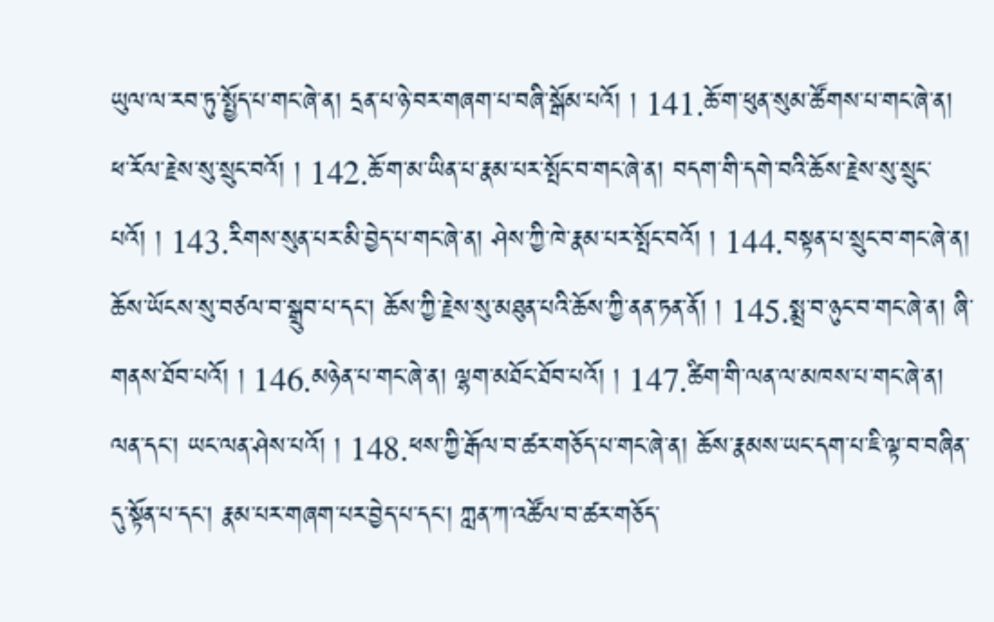ཡུལ་ལ་རབ་ཏུ་སྤྱོད་པ་གང་ཞེ་ན། དྲན་པ་ཉེ་བར་གཞག་པ་བཞི་སྒོམ་པའོ། ། 141.ཆོ་ག་ཕུན་སུམ་ཚོགས་པ་གང་ཞེ་ན། ཕ་རོལ་རྗེས་སུ་སྲུང་བའོ། ། 142.ཆོ་ག་མ་ཡིན་པ་རྣམ་པར་སྤོང་བ་གང་ཞེ་ན། བདག་གི་དགེ་བའི་ཆོས་རྗེས་སུ་སྲུང་པའོ། ། 143.རིགས་སུན་པར་མི་བྱེད་པ་གང་ཞེ་ན། ཤེས་ཀྱི་ཁེ་རྣམ་པར་སྤོང་བའོ། ། 144.བསྟན་པ་སྲུང་བ་གང་ཞེ་ན། ཆོས་ཡོངས་སུ་བཙལ་བ་སྒྲུབ་པ་དང་། ཆོས་ཀྱི་རྗེས་སུ་མཐུན་པའི་ཆོས་ཀྱི་ནན་ཏན་ནོ། ། 145.སྨྲ་བ་ཉུང་བ་གང་ཞེ་ན། ཞི་གནས་ཐོབ་པའོ། ། 146.མཉེན་པ་གང་ཞེ་ན། ལྷག་མཐོང་ཐོབ་པའོ། ། 147.ཚིག་གི་ལན་ལ་མཁས་པ་གང་ཞེ་ན། ལན་དང་། ཡང་ལན་ཤེས་པའོ། ། 148.ཕས་ཀྱི་རྒོལ་བ་ཚར་གཅོད་པ་གང་ཞེ་ན། ཆོས་རྣམས་ཡང་དག་པ་ཇི་ལྟ་བ་བཞིན་དུ་སྟོན་པ་དང་། རྣམ་པར་གཞག་པར་བྱེད་པ་དང་། ཀླན་ཀ་འཚོལ་བ་ཚར་གཅོད་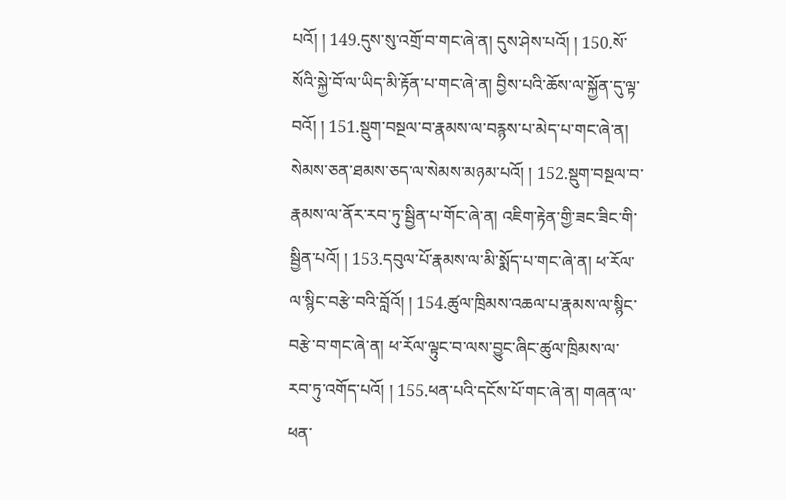པའོ། ། 149.དུས་སུ་འགྲོ་བ་གང་ཞེ་ན། དུས་ཤེས་པའོ། ། 150.སོ་སོའི་སྐྱེ་བོ་ལ་ཡིད་མི་རྟོན་པ་གང་ཞེ་ན། བྱིས་པའི་ཆོས་ལ་སྐྱོན་དུ་ལྟ་བའོ། ། 151.སྡུག་བསྔལ་བ་རྣམས་ལ་བརྙས་པ་མེད་པ་གང་ཞེ་ན། སེམས་ཅན་ཐམས་ཅད་ལ་སེམས་མཉམ་པའོ། ། 152.སྡུག་བསྔལ་བ་རྣམས་ལ་ནོར་རབ་ཏུ་སྦྱིན་པ་གོང་ཞེ་ན། འཇིག་རྟེན་གྱི་ཟང་ཟིང་གི་སྦྱིན་པའོ། ། 153.དབུལ་པོ་རྣམས་ལ་མི་སྨོད་པ་གང་ཞེ་ན། ཕ་རོལ་ལ་སྙིང་བརྩེ་བའི་བློའོ། ། 154.ཚུལ་ཁྲིམས་འཆལ་པ་རྣམས་ལ་སྙིང་བརྩེ་བ་གང་ཞེ་ན། ཕ་རོལ་ལྟུང་བ་ལས་བྱུང་ཞིང་ཚུལ་ཁྲིམས་ལ་རབ་ཏུ་འགོད་པའོ། ། 155.ཕན་པའི་དངོས་པོ་གང་ཞེ་ན། གཞན་ལ་ཕན་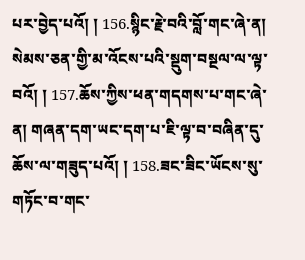པར་བྱེད་པའོ། ། 156.སྙིང་རྗེ་བའི་བློ་གང་ཞེ་ན། སེམས་ཅན་གྱི་མ་འོངས་པའི་སྡུག་བསྔལ་ལ་ལྟ་བའོ། ། 157.ཆོས་ཀྱིས་ཕན་གདགས་པ་གང་ཞེ་ན། གཞན་དག་ཡང་དག་པ་ཇི་ལྟ་བ་བཞིན་དུ་ཆོས་ལ་གཟུད་པའོ། ། 158.ཟང་ཟིང་ཡོངས་སུ་གཏོང་བ་གང་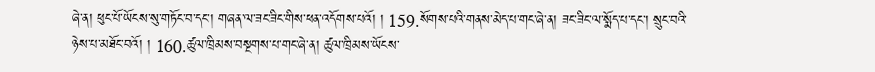ཞེ་ན། ཕུང་པོ་ཡོངས་སུ་གཏོང་བ་དང་། གཞན་ལ་ཟང་ཟིང་གིས་ཕན་འདོགས་པའོ། ། 159.སོགས་པའི་གནས་མེད་པ་གང་ཞེ་ན། ཟང་ཟིང་ལ་སྨོད་པ་དང་། སྲུང་བའི་ཉེས་པ་མཐོང་བའོ། ། 160.ཚུལ་ཁྲིམས་བསྔགས་པ་གང་ཞེ་ན། ཚུལ་ཁྲིམས་ཡོངས་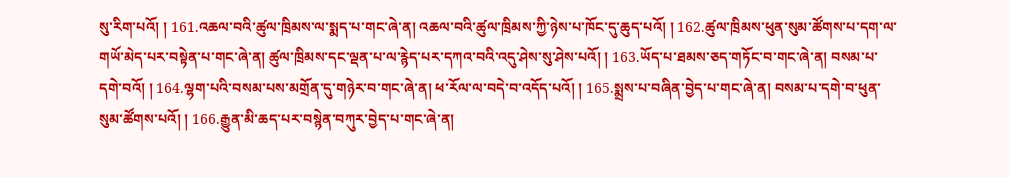སུ་རིག་པའོ། ། 161.འཆལ་བའི་ཚུལ་ཁྲིམས་ལ་སྨད་པ་གང་ཞེ་ན། འཆལ་བའི་ཚུལ་ཁྲིམས་ཀྱི་ཉེས་པ་ཁོང་དུ་ཆུད་པའོ། ། 162.ཚུལ་ཁྲིམས་ཕུན་སུམ་ཚོགས་པ་དག་ལ་གཡོ་མེད་པར་བསྟེན་པ་གང་ཞེ་ན། ཚུལ་ཁྲིམས་དང་ལྡན་པ་ལ་རྙེད་པར་དཀའ་བའི་འདུ་ཤེས་སུ་ཤེས་པའོ། ། 163.ཡོད་པ་ཐམས་ཅད་གཏོང་བ་གང་ཞེ་ན། བསམ་པ་དགེ་བའོ། ། 164.ལྷག་པའི་བསམ་པས་མགྲོན་དུ་གཉེར་བ་གང་ཞེ་ན། ཕ་རོལ་ལ་བདེ་བ་འདོད་པའོ། ། 165.སྨྲས་པ་བཞིན་བྱེད་པ་གང་ཞེ་ན། བསམ་པ་དགེ་བ་ཕུན་སུམ་ཚོགས་པའོ། ། 166.རྒྱུན་མི་ཆད་པར་བསྙེན་བཀུར་བྱེད་པ་གང་ཞེ་ན།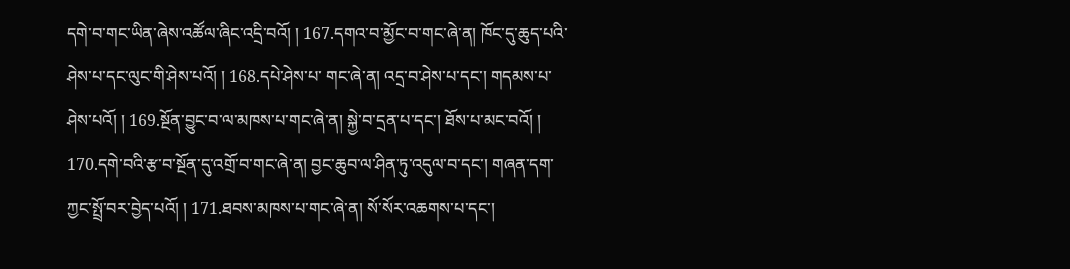དགེ་བ་གང་ཡིན་ཞེས་འཚོལ་ཞིང་འདྲི་བའོ། ། 167.དགའ་བ་མྱོང་བ་གང་ཞེ་ན། ཁོང་དུ་ཆུད་པའི་ཤེས་པ་དང་ལུང་གི་ཤེས་པའོ། ། 168.དཔེ་ཤེས་པ་ གང་ཞེ་ན། འདྲ་བ་ཤེས་པ་དང་། གདམས་པ་ཤེས་པའོ། ། 169.སྔོན་བྱུང་བ་ལ་མཁས་པ་གང་ཞེ་ན། སྐྱེ་བ་དྲན་པ་དང་། ཐོས་པ་མང་བའོ། ། 170.དགེ་བའི་རྩ་བ་སྔོན་དུ་འགྲོ་བ་གང་ཞེ་ན། བྱང་ཆུབ་ལ་ཤིན་ཏུ་འདུལ་བ་དང་། གཞན་དག་ཀྱང་སྤྲོ་བར་བྱེད་པའོ། ། 171.ཐབས་མཁས་པ་གང་ཞེ་ན། སོ་སོར་འཆགས་པ་དང་།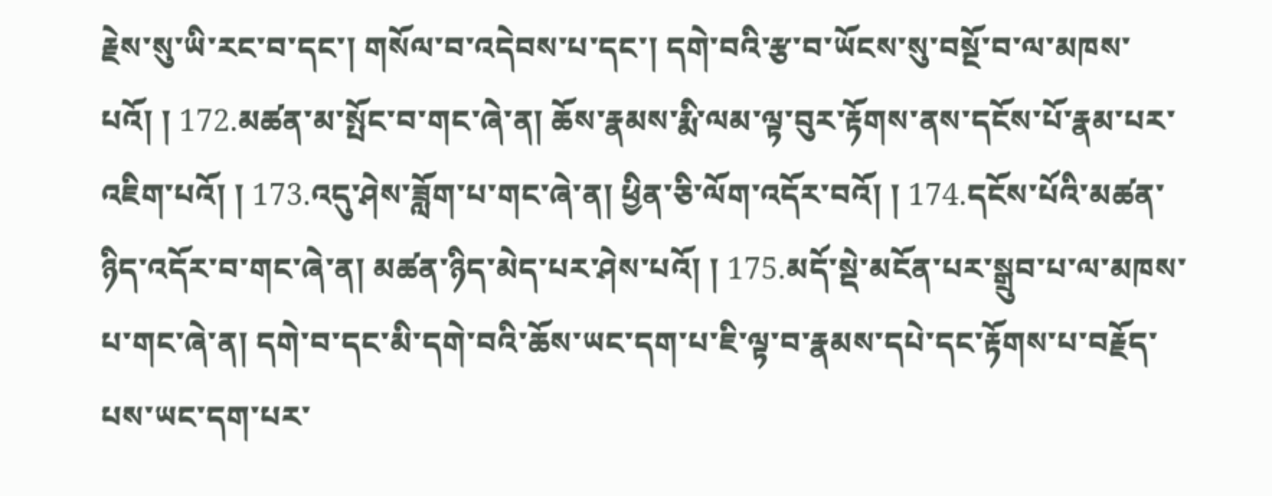རྗེས་སུ་ཡི་རང་བ་དང་། གསོལ་བ་འདེབས་པ་དང་། དགེ་བའི་རྩ་བ་ཡོངས་སུ་བསྔོ་བ་ལ་མཁས་པའོ། ། 172.མཚན་མ་སྤོང་བ་གང་ཞེ་ན། ཆོས་རྣམས་རྨི་ལམ་ལྟ་བུར་རྟོགས་ནས་དངོས་པོ་རྣམ་པར་འཇིག་པའོ། ། 173.འདུ་ཤེས་ཟློག་པ་གང་ཞེ་ན། ཕྱིན་ཅི་ལོག་འདོར་བའོ། ། 174.དངོས་པོའི་མཚན་ཉིད་འདོར་བ་གང་ཞེ་ན། མཚན་ཉིད་མེད་པར་ཤེས་པའོ། ། 175.མདོ་སྡེ་མངོན་པར་སྒྲུབ་པ་ལ་མཁས་པ་གང་ཞེ་ན། དགེ་བ་དང་མི་དགེ་བའི་ཆོས་ཡང་དག་པ་ཇི་ལྟ་བ་རྣམས་དཔེ་དང་རྟོགས་པ་བརྗོད་པས་ཡང་དག་པར་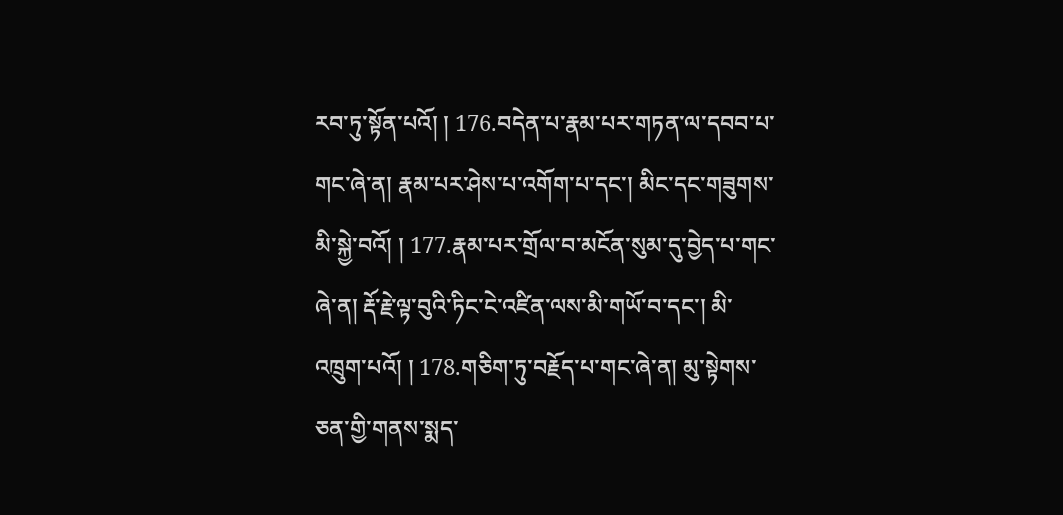རབ་ཏུ་སྟོན་པའོ། ། 176.བདེན་པ་རྣམ་པར་གཏན་ལ་དབབ་པ་གང་ཞེ་ན། རྣམ་པར་ཤེས་པ་འགོག་པ་དང་། མིང་དང་གཟུགས་མི་སྐྱེ་བའོ། ། 177.རྣམ་པར་གྲོལ་བ་མངོན་སུམ་དུ་བྱེད་པ་གང་ཞེ་ན། རྡོ་རྗེ་ལྟ་བུའི་ཏིང་ངེ་འཛིན་ལས་མི་གཡོ་བ་དང་། མི་འཁྲུག་པའོ། ། 178.གཅིག་ཏུ་བརྗོད་པ་གང་ཞེ་ན། མུ་སྟེགས་ཅན་གྱི་གནས་སྨད་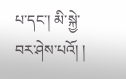པ་དང་། མི་སྐྱེ་བར་ཤེས་པའོ། །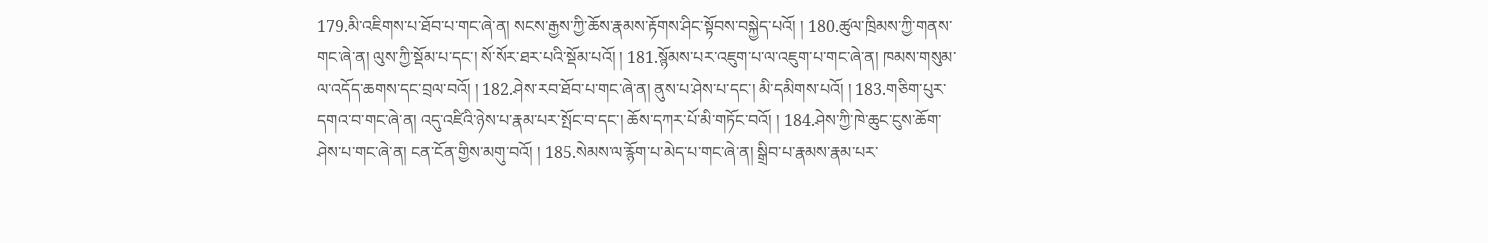179.མི་འཇིགས་པ་ཐོབ་པ་གང་ཞེ་ན། སངས་རྒྱས་ཀྱི་ཆོས་རྣམས་རྟོགས་ཤིང་སྟོབས་བསྐྱེད་པའོ། ། 180.ཚུལ་ཁྲིམས་ཀྱི་གནས་གང་ཞེ་ན། ལུས་ཀྱི་སྡོམ་པ་དང་། སོ་སོར་ཐར་པའི་སྡོམ་པའོ། ། 181.སྙོམས་པར་འཇུག་པ་ལ་འཇུག་པ་གང་ཞེ་ན། ཁམས་གསུམ་ལ་འདོད་ཆགས་དང་བྲལ་བའོ། ། 182.ཤེས་རབ་ཐོབ་པ་གང་ཞེ་ན། ནུས་པ་ཤེས་པ་དང་། མི་དམིགས་པའོ། ། 183.གཅིག་པུར་དགའ་བ་གང་ཞེ་ན། འདུ་འཛིའི་ཉེས་པ་རྣམ་པར་སྤོང་བ་དང་། ཆོས་དཀར་པོ་མི་གཏོང་བའོ། ། 184.ཤེས་ཀྱི་ཁེ་ཆུང་ངུས་ཆོག་ཤེས་པ་གང་ཞེ་ན། ངན་ངོན་གྱིས་མགུ་བའོ། ། 185.སེམས་ལ་རྙོག་པ་མེད་པ་གང་ཞེ་ན། སྒྲིབ་པ་རྣམས་རྣམ་པར་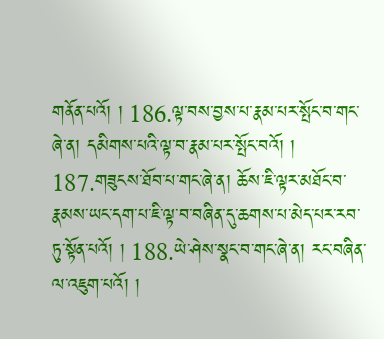གནོན་པའོ། ། 186.ལྟ་བས་བྱས་པ་རྣམ་པར་སྤོང་བ་གང་ཞེ་ན། དམིགས་པའི་ལྟ་བ་རྣམ་པར་སྤོང་བའོ། ། 187.གཟུངས་ཐོབ་པ་གང་ཞེ་ན། ཆོས་ཇི་ལྟར་མཐོང་བ་རྣམས་ཡང་དག་པ་ཇི་ལྟ་བ་བཞིན་དུ་ཆགས་པ་མེད་པར་རབ་ཏུ་སྟོན་པའོ། ། 188.ཡེ་ཤེས་སྣང་བ་གང་ཞེ་ན། རང་བཞིན་ལ་འཇུག་པའོ། །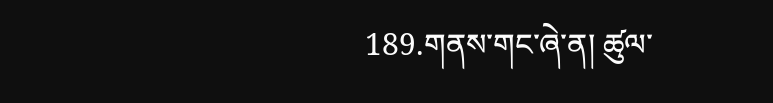189.གནས་གང་ཞེ་ན། ཚུལ་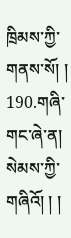ཁྲིམས་ཀྱི་གནས་སོ། ། 190.གཞི་གང་ཞེ་ན། སེམས་ཀྱི་གཞིའོ། ། །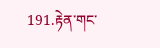191.རྟེན་གང་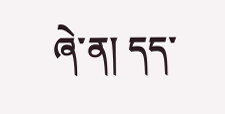ཞེ་ན། དད་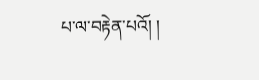པ་ལ་བརྟེན་པའོ། །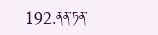192.ནན་ཏན་